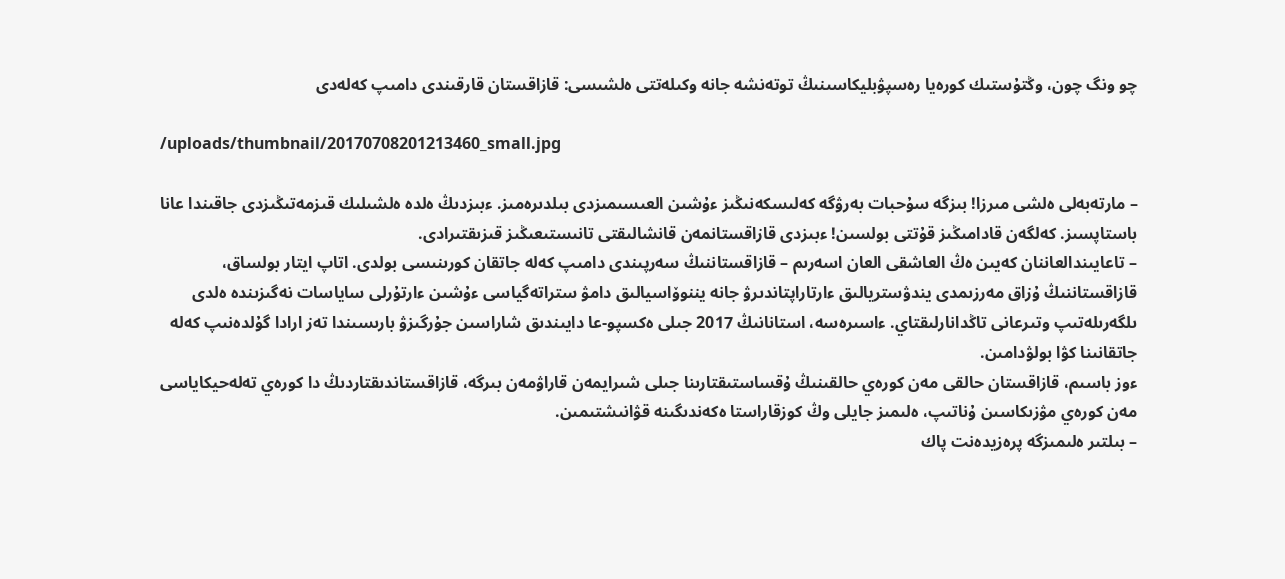چو ونگ چون، وڭتۇستىك كورەيا رەسپۋبليكاسىنىڭ توتەنشە جانە وكىلەتتى ەلشىسى: قازاقستان قارقىندى دامىپ كەلەدى

/uploads/thumbnail/20170708201213460_small.jpg

– مارتەبەلى ەلشى مىرزا! بىزگە سۇحبات بەرۋگە كەلىسكەنىڭىز ءۇشىن العىسىمىزدى بىلدىرەمىز. ءبىزدىڭ ەلدە ەلشىلىك قىزمەتىڭىزدى جاقىندا عانا باستاپسىز. كەلگەن قادامىڭىز قۇتتى بولسىن! ءبىزدى قازاقستانمەن قانشالىقتى تانىستىعىڭىز قىزىقتىرادى.
– تاعايىندالعاننان كەيىن ەڭ العاشقى العان اسەرىم – قازاقستاننىڭ سەرپىندى دامىپ كەلە جاتقان كورىنىسى بولدى. اتاپ ايتار بولساق، قازاقستاننىڭ ۇزاق مەرزىمدى يندۋستريالىق ءارتاراپتاندىرۋ جانە يننوۆاسيالىق دامۋ ستراتەگياسى ءۇشىن ءارتۇرلى ساياسات نەگىزىندە ەلدى ىلگەرىلەتىپ وتىرعانى تاڭدانارلىقتاي. ءاسىرەسە، استانانىڭ 2017 جىلى ەكسپو-عا دايىندىق شاراسىن جۇرگىزۋ بارىسىندا تەز ارادا گۇلدەنىپ كەلە جاتقانىنا كۋا بولۋدامىن.
ءوز باسىم، قازاقستان حالقى مەن كورەي حالقىنىڭ ۇقساستىقتارىنا جىلى شىرايمەن قاراۋمەن بىرگە، قازاقستاندىقتاردىڭ دا كورەي تەلەحيكاياسى مەن كورەي مۋزىكاسىن ۇناتىپ، ەلىمىز جايلى وڭ كوزقاراستا ەكەندىگىنە قۋانىشتىمىن.
– بىلتىر ەلىمىزگە پرەزيدەنت پاك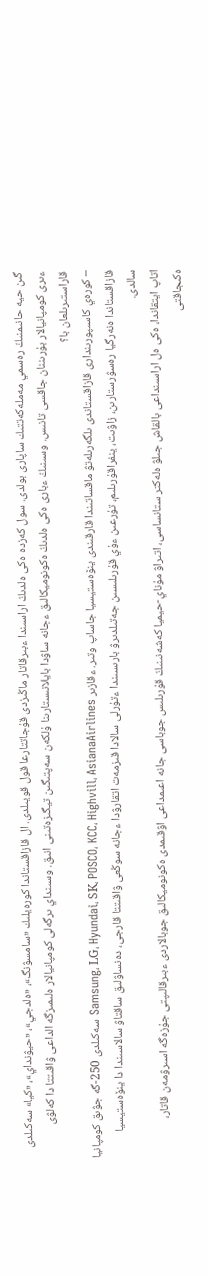گىن حيە حانىمنىڭ رەسمي مەملەكەتتىك ساپارى بولدى. سول كەزدە ەكى ەلدىڭ اراسىندا ءبىرقاتار ماڭىزدى قۇجاتتارعا قول قويىلدى. ال قازاقستاندا كورەيلىك «سامسۋنگ»، «ەلدجي»، «حيۋنداي»، «كيا» سەكىلدى ءىرى كومپانيالار بۇرىننان جاقسى تانىس. وسىنىڭ ءبارى ەكى ەلدىڭ ەكونوميكالىق ءجانە ساۋدا بايلانىستارىنا ۇلكەن سەپتىگىن تيگىزەتىنى انىق. وسىنداي ىرگەلى كومپانيالار ەلىمىزگە الداعى ۋاقىتتا دا كەلۋى قاراستىرىلعان با؟
– كورەي كاسىپورىندارى قازاقستاندى ىلگەرىلەتۋ ماقساتىندا قارقىندى ينۆەستيسيا جاساپ وتىر. ءقازىر Samsung، LG، Hyundai، SK، POSCO، KCC، Highvill، AsianaAirlines سەكىلدى 250-گە جۋىق كومپانيا قازاقستاندا ەنەرگيا رەسۋرستارىن، زاۋىت، ينفراقۇرىلىم، تۇرعىن ءۇي قۇرىلىسىن جەتىلدىرۋ بارىسىندا ءتۇرلى سالادا قىزمەت اتقارۋدا ءجانە سوڭعى ۋاقىتتا قارجى، دەنساۋلىق ساقتاۋ سالاسىندا دا ينۆەستيسيا سالدى.
اتاپ ايتقاندا، ەكى ەل اراسىنداعى بالقاش جىلۋ ەلەكتر ستانساسى، اتىراۋ مۇناي-حيميا كەشەنىنىڭ قۇرىلىس جوباسى جانە اعىمداعى اۋقىمدى ەكونوميكالىق جوبالاردى ءبىرقالىپتى جۇزەگە اسىرۋمەن قاتار، ەكىجاقتى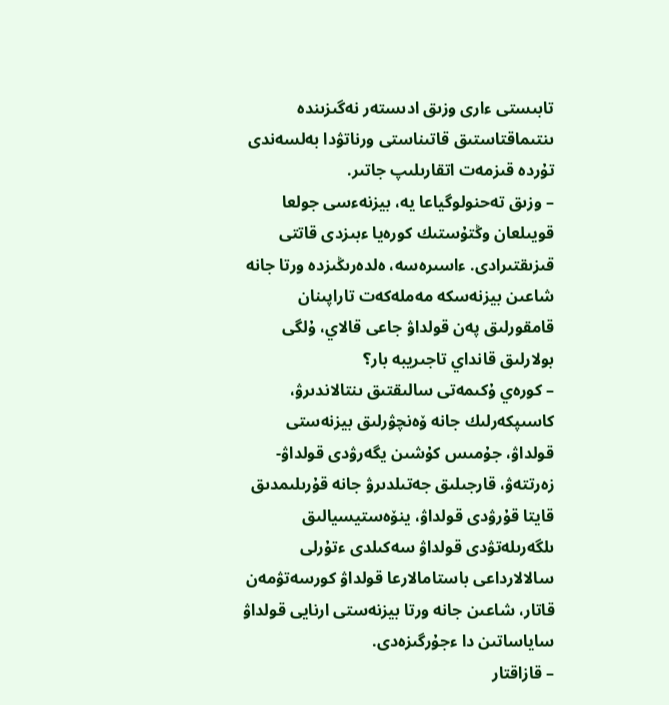تابىستى ءارى وزىق ادىستەر نەگىزىندە ىنتىماقتاستىق قاتىناستى ورناتۋدا بەلسەندى تۇردە قىزمەت اتقارىلىپ جاتىر.
– وزىق تەحنولوگياعا يە، بيزنەءسى جولعا قويىلعان وڭتۇستىك كورەيا ءبىزدى قاتتى قىزىقتىرادى. ءاسىرەسە، ەلدەرىڭىزدە ورتا جانە شاعىن بيزنەسكە مەملەكەت تاراپىنان قامقورلىق پەن قولداۋ جاعى قالاي، ۇلگى بولارلىق قانداي تاجىريبە بار؟
– كورەي ۇكىمەتى سالىقتىق ىنتالاندىرۋ، كاسىپكەرلىك جانە ۆەنچۋرلىق بيزنەستى قولداۋ، جۇمىس كۇشىن يگەرۋدى قولداۋ-زەرتتەۋ، قارجىلىق جەتىلدىرۋ جانە قۇرىلىمدىق قايتا قۇرۋدى قولداۋ، ينۆەستيسيالىق ىلگەرىلەتۋدى قولداۋ سەكىلدى ءتۇرلى سالالارداعى باستامالارعا قولداۋ كورسەتۋمەن قاتار، شاعىن جانە ورتا بيزنەستى ارنايى قولداۋ ساياساتىن دا ءجۇرگىزەدى.
– قازاقتار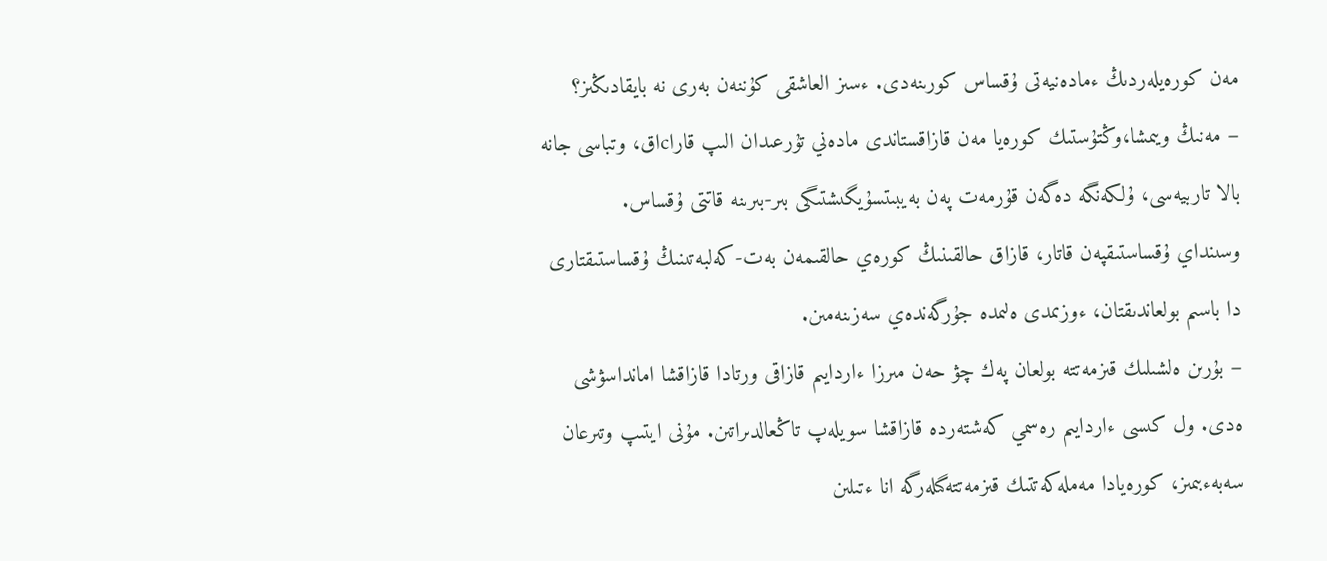مەن كورەيلەردىڭ ءمادەنيەتى ۇقساس كورىنەدى. ءسىز العاشقى كۇننەن بەرى نە بايقادىڭىز؟
– مەنىڭ ويىمشا،وڭتۇستىك كورەيا مەن قازاقستاندى مادەني تۇرعىدان الىپ قاراcاق، وتباسى جانە بالا تاربيەسى، ۇلكەنگە دەگەن قۇرمەت پەن بەيبىتسۇيگىشتىگى بىر-بىرىنە قاتتى ۇقساس.
وسىنداي ۇقساستىقپەن قاتار، قازاق حالقىنىڭ كورەي حالقىمەن بەت-كەلبەتىنىڭ ۇقساستىقتارى دا باسىم بولعاندىقتان، ءوزىمدى ەلىمدە جۇرگەندەي سەزىنەمىن.
– بۇرىن ەلشىلىك قىزمەتتە بولعان پەك چۋ حەن مىرزا ءاردايىم قازاقى ورتادا قازاقشا امانداسۋشى ەدى. ول كىسى ءاردايىم رەسمي كەشتەردە قازاقشا سويلەپ تاڭعالدىراتىن. مۇنى ايتىپ وتىرعان سەبەءبىمىز، كورەيادا مەملەكەتتىك قىزمەتتەگىلەرگە انا ءتىلىن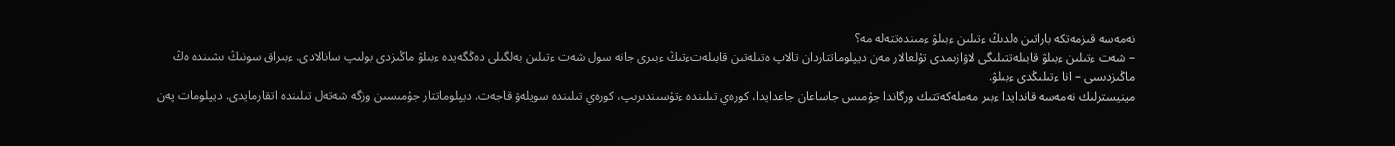نەمەسە قىزمەتكە باراتىن ەلدىڭ ءتىلىن ءبىلۋ ءمىندەتتەلە مە؟
– شەت ءتىلىن ءبىلۋ قابىلەتتىلىگى لاۋازىمدى تۇلعالار مەن ديپلوماتتاردان تالاپ ەتىلەتىن قابىلەتءتىڭ ءبىرى جانە سول شەت ءتىلىن بەلگىلى دەڭگەيدە ءبىلۋ ماڭىزدى بولىپ سانالادى. ءبىراق سونىڭ ىشىندە ەڭ ماڭىزدىسى – انا ءتىلىڭدى ءبىلۋ.
مينيسترلىك نەمەسە قاندايدا ءبىر مەملەكەتتىك ورگاندا جۇمىس جاساعان جاعدايدا، كورەي تىلىندە ءتۇسىندىرىپ، كورەي تىلىندە سويلەۋ قاجەت. ديپلوماتتار جۇمىسىن وزگە شەتەل تىلىندە اتقارمايدى. ديپلومات پەن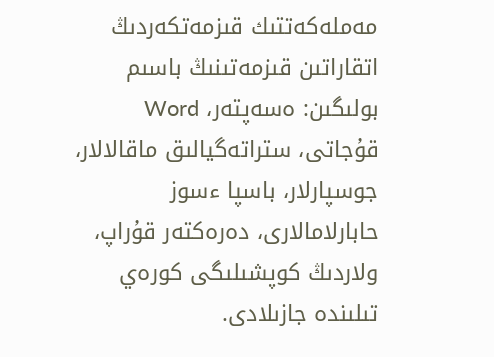مەملەكەتتىك قىزمەتكەردىڭ اتقاراتىن قىزمەتىنىڭ باسىم بولىگىن: ەسەپتەر، Word قۇجاتى، ستراتەگيالىق ماقالالار، جوسپارلار، باسپا ءسوز حابارلامالارى، دەرەكتەر قۇراپ، ولاردىڭ كوپشىلىگى كورەي تىلىندە جازىلادى.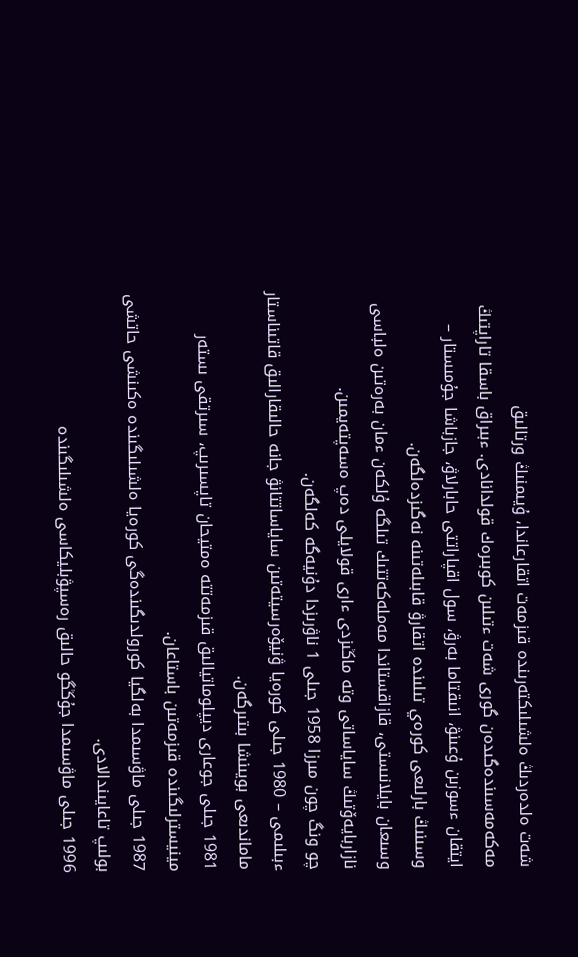شەت ەلدەردىڭ ەلشىلىكتەرىندە قىزمەت اتقارعاندا، ۇيىمنىڭ ورتالىق مەكەمەسىندەگىدەن گورى شەت ءتىلىن كوبىرەك قولدانادى. ءبىراق باسقا تاراپتىڭ ايتقان ءسوزىن ۇعىنۋ، انىقتاما بەرۋ، سول اقپاراتتى حابارلاۋ، جازباشا جۇمىستار – وسىنىڭ بارلىعى كورەي تىلىندە اتقارۋ قابىلەتىنە نەگىزدەلگەن.
وسىعان بايلانىستى، قازاقستاندا مەملەكەتتىك تىلگە ۇلكەن ءمان بەرەتىن ەلباسى نازاربايەۆتىڭ ساياساتى وتە ماڭىزدى ءارى قولايلى دەپ ەسەپتەيمىن.
چو ونگ چون مىرزا 1958 جىلى 1 ناۋرىزدا دۇنيەگە كەلگەن.
ءبىلىمى – 1980 جىلى كورەيا ۋنيۆەرسيتەتىن ساياساتتانۋ جانە حالىقارالىق قاتىناستار ماماندىعى بويىنشا بىتىرگەن.
1981 جىلى جوعارى ديپلوماتيالىق قىزمەتتە ەمتيحان تاپسىرىپ، سىرتقى ىستەر مينيسترلىگىندە قىزمەتىن باستاعان.
1987 جىلى ماۋسىمدا بەلگيا كورولدىگىندەگى كورەيا ەلشىلىگىندە ەكىنشى حاتشى بولىپ تاعايىندالادى.
1996 جىلى ماۋسىمدا جۇڭگو حالىق رەسپۋبليكاسى ەلشىلىگىندە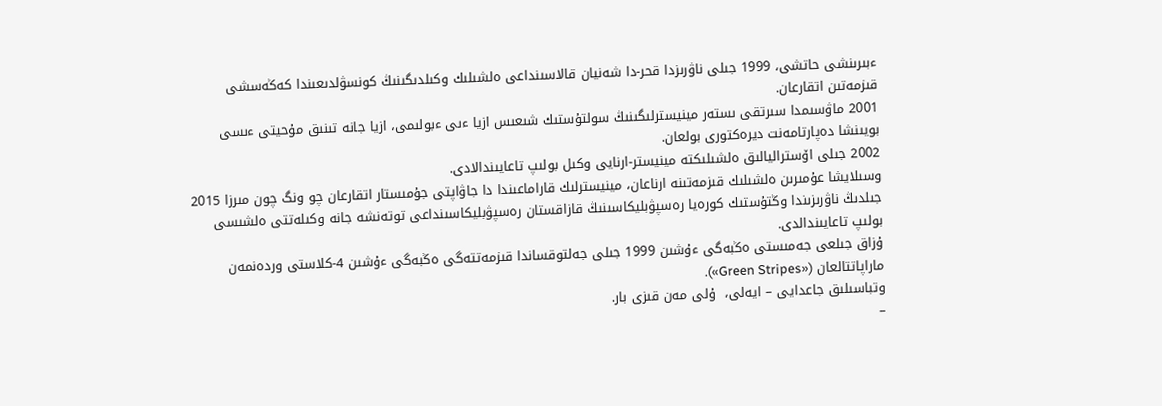ءبىرىنشى حاتشى، 1999 جىلى ناۋرىزدا قحر-دا شەنيان قالاسىنداعى ەلشىلىك وكىلدىگىنىڭ كونسۋلدىعىندا كەڭەسشى قىزمەتىن اتقارعان.
2001 ماۋسىمدا سىرتقى ىستەر مينيسترلىگىنىڭ سولتۇستىك شىعىس ازيا ءىى ءبولىمى، ازيا جانە تىنىق مۇحيتى ءىسى بويىنشا دەپارتامەنت ديرەكتورى بولعان.
2002 جىلى اۆستراليالىق ەلشىلىكتە مينيستر-ارنايى وكىل بولىپ تاعايىندالادى.
وسىلايشا عۇمىرىن ەلشىلىك قىزمەتىنە ارناعان، مينيسترلىك قاراماعىندا دا جاۋاپتى جۇمىستار اتقارعان چو ونگ چون مىرزا 2015 جىلدىڭ ناۋرىزىندا وڭتۇستىك كورەيا رەسپۋبليكاسىنىڭ قازاقستان رەسپۋبليكاسىنداعى توتەنشە جانە وكىلەتتى ەلشىسى بولىپ تاعايىندالدى.
ۇزاق جىلعى جەمىستى ەڭبەگى ءۇشىن 1999 جىلى جەلتوقساندا قىزمەتتەگى ەڭبەگى ءۇشىن 4-كلاستى وردەنمەن ماراپاتتالعان («Green Stripes»).
وتباسىلىق جاعدايى – ايەلى،  ۇلى مەن قىزى بار.
–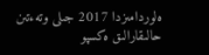ەلوردامىزدا 2017 جىلى وتەءتىن حالىقارالىق ەكسپو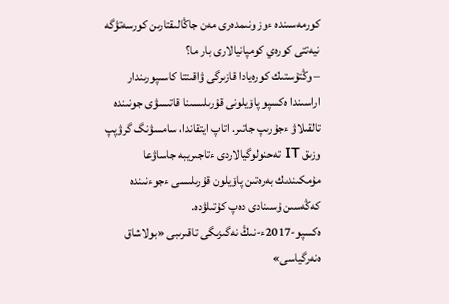كورمەسىندە ءوز ونىمدەرى مەن جاڭالىقتارىن كورسەتۋگە نيەتتى كورەي كومپانيالارى بار ما؟
– وڭتۇستىك كورەيادا قازىرگى ۋاقىتتا كاسىپورىندار اراسىندا ەكسپو پاۆيلونى قۇرىلىسىنا قاتىسۋى جونىندە تالقىلاۋ ءجۇرىپ جاتىر. اتاپ ايتقاندا، سامسۋنگ گرۋپپ وزىق IT تەحنولوگيالاردى ءتاجىريبە جاساۋعا مۇمكىندىك بەرەتىن پاۆيلون قۇرىلىسى ءجوءنىندە كەڭەسىن ۇسىنادى دەپ كۇتىلۋدە.
ەكسپو-2017ء-نىڭ نەگىزىگى تاقىرىبى «بولاشاق ەنەرگياسى»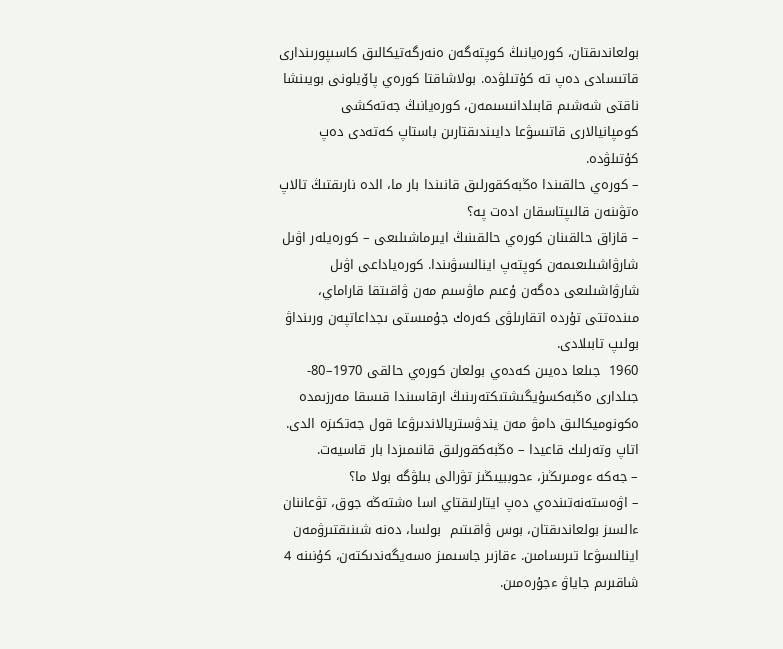بولعاندىقتان، كورەيانىڭ كوپتەگەن ەنەرگەتيكالىق كاسىپورىندارى قاتىسادى دەپ تە كۇتىلۋدە. بولاشاقتا كورەي پاۆيلونى بويىنشا ناقتى شەشىم قابىلدانىسىمەن، كورەيانىڭ جەتەكشى كومپانيالارى قاتىسۋعا دايىندىقتارىن باستاپ كەتەدى دەپ كۇتىلۋدە.
– كورەي حالقىندا ەڭبەكقورلىق قانىندا بار ما، الدە نارىقتىڭ تالاپ ەتۋىنەن قالىپتاسقان ادەت پە؟
– قازاق حالقىنان كورەي حالقىنىڭ ايىرماشىلىعى – كورەيلەر اۋىل شارۋاشىلىعىمەن كوپتەپ اينالىسۋىندا. كورەياداعى اۋىل شارۋاشىلىعى دەگەن ۇعىم ماۋسىم مەن ۋاقىتقا قاراماي، مىندەتتى تۇردە اتقارىلۋى كەرەك جۇمىستى ىجداعاتپەن ورىنداۋ بولىپ تابىلادى.
1960  جىلعا دەيىن كەدەي بولعان كورەي حالقى 1970–80-جىلدارى ەڭبەكسۇيگىشتىكتەرىنىڭ ارقاسىندا قىسقا مەرزىمدە ەكونوميكالىق دامۋ مەن يندۋستريالاندىرۋعا قول جەتكىزە الدى. اتاپ وتەرلىك قاعيدا – ەڭبەكقورلىق قانىمىزدا بار قاسيەت.
– جەكە ءومىرىڭىز، ءحوببيىڭىز تۋرالى بىلۋگە بولا ما؟
– اۋەستەنەتىندەي دەپ ايتارلىقتاي اسا ەشتەڭە جوق، تۋعاننان  ءالسىز بولعاندىقتان، بوس ۋاقىتىم  بولسا، دەنە شىنىقتىرۋمەن اينالىسۋعا تىرىسامىن. ءقازىر جاسىمىز ەسەيگەندىكتەن، كۇنىنە 4 شاقىرىم جاياۋ ءجۇرەمىن.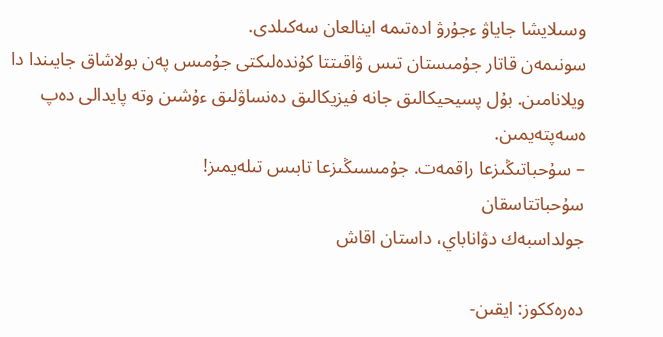وسىلايشا جاياۋ ءجۇرۋ ادەتىمە اينالعان سەكىلدى.
سونىمەن قاتار جۇمىستان تىس ۋاقىتتا كۇندەلىكتى جۇمىس پەن بولاشاق جايىندا دا ويلانامىن. بۇل پسيحيكالىق جانە فيزيكالىق دەنساۋلىق ءۇشىن وتە پايدالى دەپ ەسەپتەيمىن.
– سۇحباتىڭىزعا راقمەت. جۇمىسىڭىزعا تابىس تىلەيمىز!
سۇحباتتاسقان
جولداسبەك دۋاناباي، داستان اقاش

دەرەككوز: ايقىن-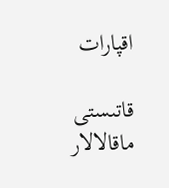اقپارات

قاتىستى ماقالالار